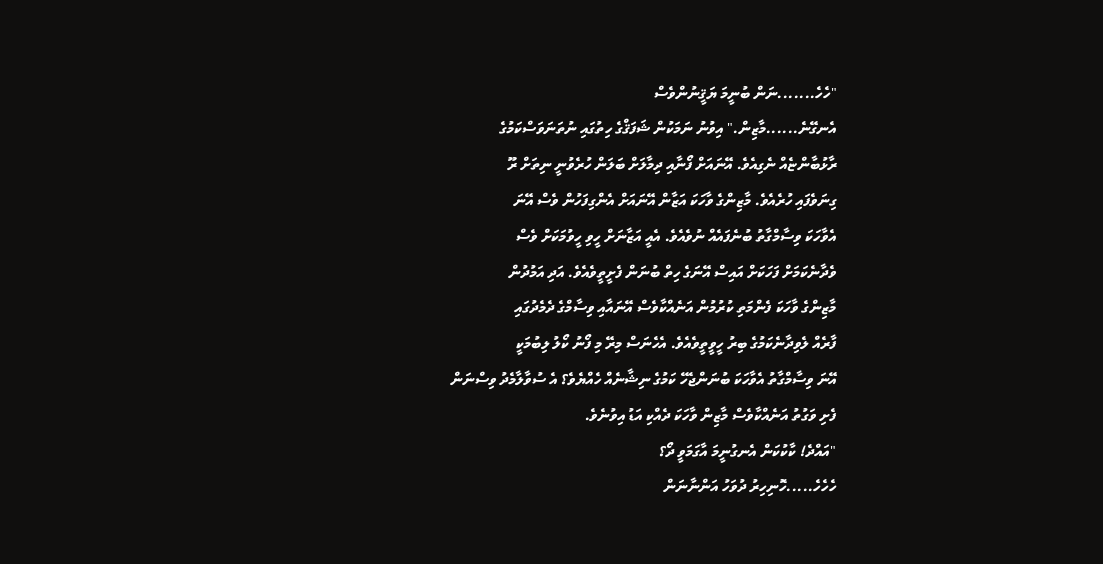"ހެހެ.......ނަން ބުނީމަ ޔަޤީނުންވެސް
އެނގޭނެ......މާޒިން." އިވުނު ނަމަކުން ޝަފަޤްގެ ހިތުގައި ނުތަނަވަސްކަމުގެ
ރާޅުބާންޏެއް ނެގިއެވެ. އޭނައަށް ފޯނާއި ދިމާލަށް ބަލަން ހުރެވުނީ ނިތަށް ރޫ
ގިނަވެފައި ހުރެއެވެ. މާޒިންގެ ވާހަކަ އަޒާން އޭނައަށް އެންގިފަހުން ވެސް އޭނަ
އެވާހަކަ ވިސާމްގާތު ބުނެފައެއް ނުވެއެވެ. އެއީ އަޒާނަށް ހީވި ހީވުމަކަށް ވެސް
ވެދާނެކަމަށް ފަހަކަށް އައިސް އޭނަގެ ހިތް ބުނަން ފެށީތީވެއެވެ. އަދި އަމުދުން
މާޒިންގެ ވާހަކަ ފެންމަތި ކުރުމުން އަނެއްކާވެސް އޭނައާއި ވިސާމްގެ ދެމެދުގައި
ފާރެއް ލެވިދާނެކަމުގެ ބިރު ހީވީތީވެއެވެ. އެހެނަސް މިރޭ މި ފޯނު ކޯލު ލިބުމަކީ
އޭނަ ވިސާމްގާތު އެވާހަކަ ބުނަންޖެހޭ ކަމުގެ ނިޝާނެއް ހެއްޔެވެ؟ އެ ސުވާލާމެދު ވިސްނަން
ފެށި ވަގުތު އަނެއްކާވެސް މާޒިން ވާހަކަ ދެއްކި އަޑު އިވުނެވެ.
"އައްދެ! ކާކުކަން އެނގުނީމަ އާގަމަވީ ދޯ؟
ހެހެހެ.....ހޮނިހިރު ދުވަހު އަންނާނަން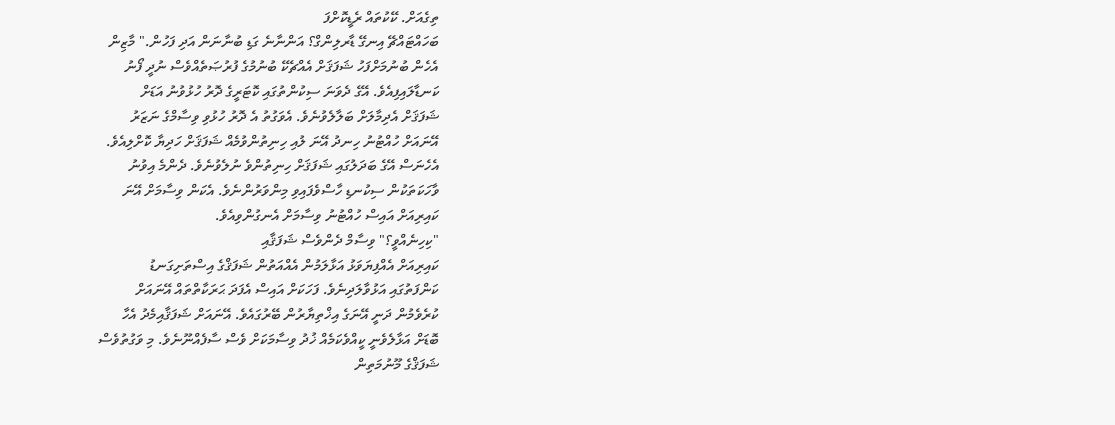ތިގެއަށް. ކޭކުތައް ރެޑީކޮށްފަ
ބަހައްޓައްޗޭ އިނގޭ ޑާރލިންގް؟ އަންނާނެ ގަޑި ބުނާނަން އަދި ފަހުން." މާޒިން
އެހެން ބުނުމަށްފަހު ޝަފަޤަށް އެއްޗެކޭ ބުނުމުގެ ފުރުޞަތެއްވެސް ނުދީ ފޯނު
ކަނޑާލައިފިއެވެ. އޭގެ ދެވަނަ ސިކުންތުގައި ކޮޓަރީގެ ދޮރު ހުޅުވުނު އަޑަށް
ޝަފަޤަށް އެދިމާލަށް ބަލާލެވުނެވެ. އެވަގުތު އެ ދޮރު ހުޅުވި ވިސާމްގެ ނަޒަރު
އޭނައަށް ހުއްޓުނު ހިނދު އޭނަ ލުއި ހިނިތުންވުމެއް ޝަފަޤަށް ހަދިޔާ ކޮށްލިއެވެ.
އެހެނަސް އޭގެ ބަދަލުގައި ޝަފަޤަށް ހިނިތުންވެ ނުލެވުނެވެ. ދެންމެ އިވުނު
ވާހަކަތަކުން ސިކުނޑި ހާސްވެފައިވި މިންވަރުންނެވެ. އެކަން ވިސާމަށް އޭނަ
ކައިރިއަށް އައިސް ހުއްޓުނު ވިސާމަށް އެނގުންވިއެވެ.
"ކިހިނެއްވީ؟" ވިސާމް ދެންވެސް ޝަފަޤާއި
ކައިރިއަށް އެއްފިޔަވަޅު އަޅާލަމުން އެއްއަތުން ޝަފަޤްގެ އިސްތަށިގަނޑު
ކަންފަތުގައި އަޅުވާލަދިނެވެ. ފަހަކަށް އައިސް އެފަދަ ޙަރަކާތްތައް އޭނައަށް
ކުރެވެމުން ދަނީ އޭނަގެ އިޚްތިޔާރުން ބޭރުގައެވެ. އޭނައަށް ޝަފަޤާއިމެދު އެހާ
ބޮޑަށް އަޅާލެވެނީ ކީއްވެކަމެއް ޚުދު ވިސާމަކަށް ވެސް ސާފެއްނޫނެވެ. މި ވަގުތުވެސް
ޝަފަޤްގެ މޫނުމަތިން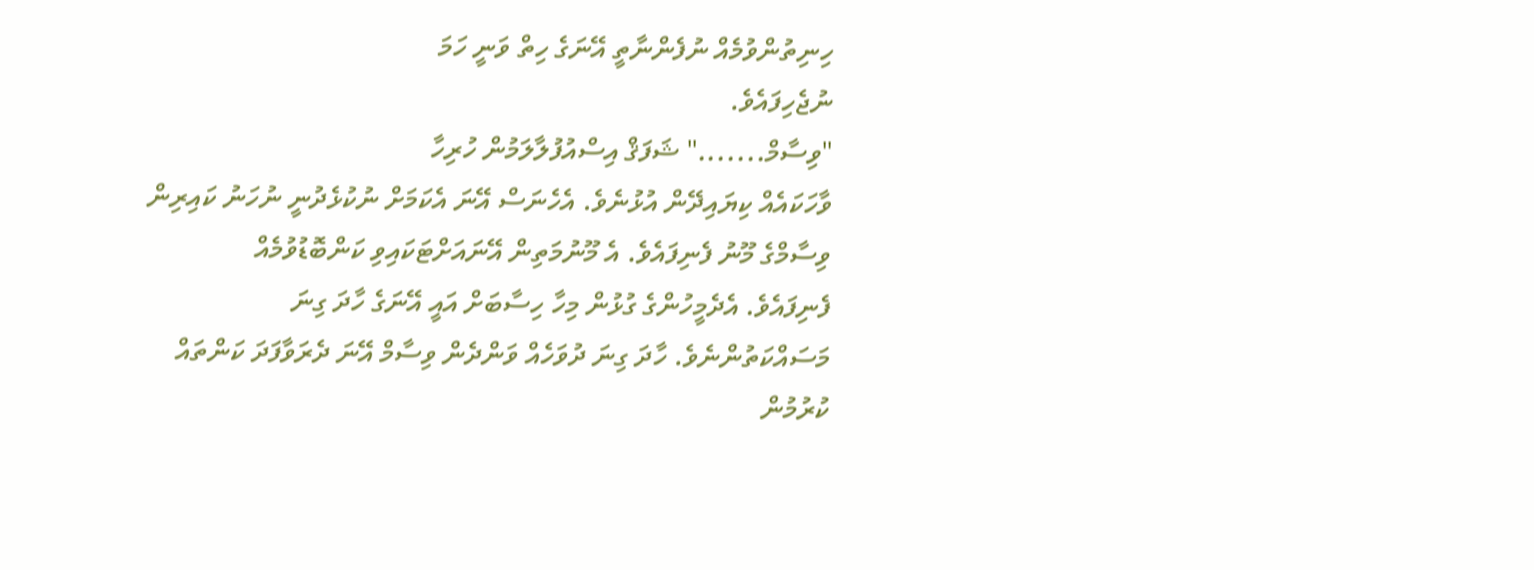ހިނިތުންވުމެއް ނުފެންނާތީ އޭނަގެ ހިތް ވަނީ ހަމަ
ނުޖެހިފައެވެ.
"ވިސާމް......." ޝަފަޤް އިސްއުފުލާލަމުން ހުރިހާ
ވާހަކައެއް ކިޔައިދޭން އުޅުނެވެ. އެހެނަސް އޭނަ އެކަމަށް ނުކުޅެދުނީ ނުހަނު ކައިރިން
ވިސާމްގެ މޫނު ފެނިފައެވެ. އެ މޫނުމަތިން އޭނައަށްޓަކައިވި ކަންބޮޑުވުމެއް
ފެނިފައެވެ. އެދެމީހުންގެ ގުޅުން މިހާ ހިސާބަށް އައީ އޭނަގެ ހާދަ ގިނަ
މަސައްކަތުންނެވެ. ހާދަ ގިނަ ދުވަހެއް ވަންދެން ވިސާމް އޭނަ ދެރަވާފަދަ ކަންތައް
ކުރުމުން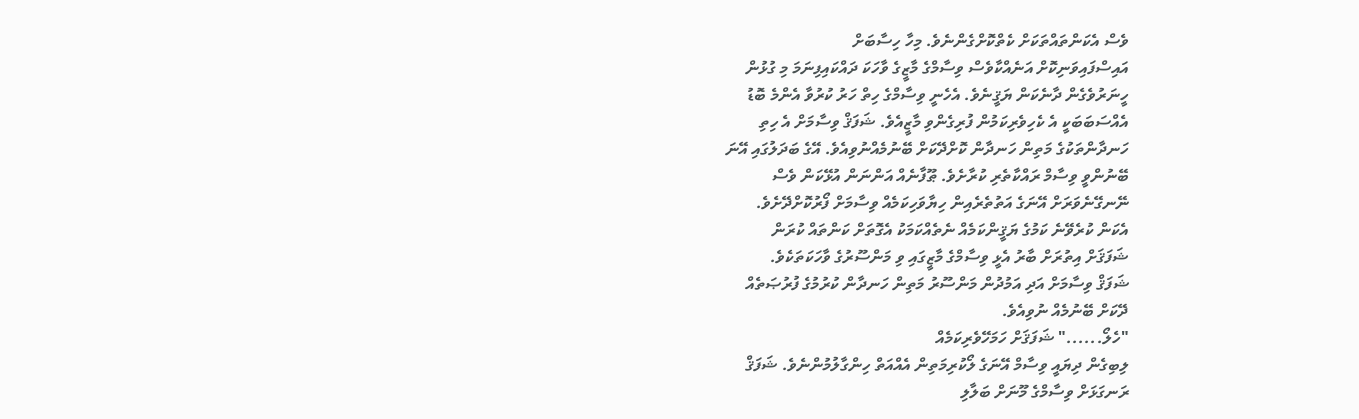ވެސް އެކަންތައްތަކަށް ކެތްކޮށްގެންނެވެ. މިހާ ހިސާބަށް
އައިސްފައިވަނިކޮށް އަނެއްކާވެސް ވިސާމްގެ މާޒީގެ ވާހަކަ ދައްކައިފިނަމަ މި ގުޅުން
ހީނަރުވެގެން ދާނެކަން ޔަޤީނެވެ. އެހެނީ ވިސާމްގެ ހިތް ހަރު ކުރުވާ އެންމެ ބޮޑު
އެއްސަބަބަކީ އެ ކެހިވެރިކަމުން ފުރިގެންވި މާޒީއެވެ. ޝަފަޤް ވިސާމަށް އެ ހިތި
ހަނދާންތަކުގެ މަތިން ހަނދާން ކޮށްދޭކަށް ބޭނުމެއްނުވިއެވެ. އޭގެ ބަދަލުގައި އޭނަ
ބޭނުންވީ ވިސާމް ރައްކާތެރި ކުރާށެވެ. ޠޫފާނެއް އަންނަން އުޅޭކަން ވެސް
ނޭނގޭނެވަރަށް އޭނަގެ އަތުތެރެއިން ހިޔާވަހިކަމެއް ވިސާމަށް ފޯރުކޮށްދޭށެވެ.
އެކަން ކުރެވޭނެ ކަމުގެ ޔަޤީންކަމެއް ނެތެއްކަމަކު އެގޮތަށް ކަންތައް ކުރަން
ޝަފަޤަށް އިތުރަށް ބާރު އެޅީ ވިސާމްގެ މާޒީގައި ވި މަންސޫރުގެ ވާހަކަތަކެވެ.
ޝަފަޤް ވިސާމަށް އަދި އަމުދުން މަންސޫރު މަތިން ހަނދާން ކުރުމުގެ ފުރުޞަތެއް
ދޭކަށް ބޭނުމެއް ނުވިއެވެ.
"ހެލޯ......" ޝަފަޤަށް ހަމަހޭވެރިކަމެއް
ލިބިގެން ދިޔައީ ވިސާމް އޭނަގެ ލޯކުރިމަތިން އެއްއަތް ހިންގާލުމުންނެވެ. ޝަފަޤް
ރަނގަޅަށް ވިސާމްގެ މޫނަށް ބަލާލި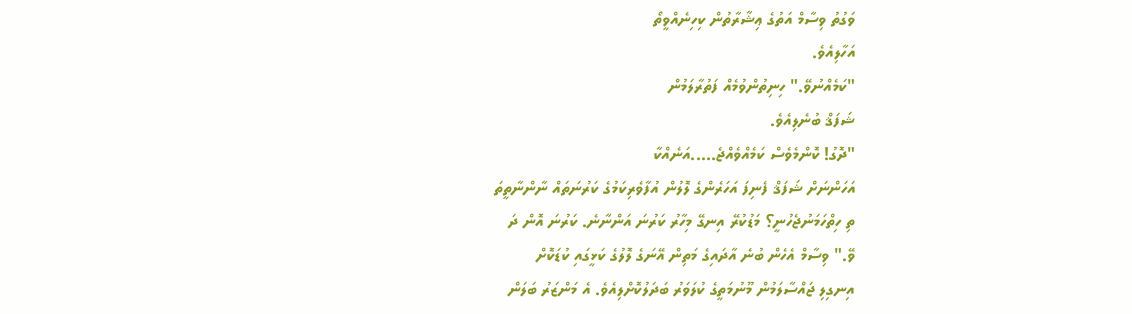ވަގުތު ވިސާމް އަތުގެ ޢިޝާރާތުން ކިހިނެއްވީތޯ
އަހާލިއެވެ.
"ކަމެއްނުވޭ." ހިނިތުންވުމެއް ފަތުރާލަމުން
ޝަފަޤް ބުނެލިއެވެ.
"ދޮގު! ކޮންމެވެސް ކަމެއްވެއްޖެ.....އަނެއްކާ
އަހަންނަށް ޝަފަޤް ފެނިފަ އަހަރެންގެ ލޮލުން އުފާވެރިކަމުގެ ކަރުނަތައް ނާންނާތީތަ
ތި ހިތްހަމަނުޖެހުނީ؟ މަޑުކުރޭ އިނގޭ މިހާރު ކަރުނަ އަންނާނެ. ކަރުނަ އޮން ދަ
ވޭ." ވިސާމް އެހެން ބުނެ އާދައިގެ މަތިން އޭނަގެ ލޮލުގެ ކަޅީގައި ކުޑަކޮށް
އިނގިލި ޖައްސާލަމުން މޫނުމަތީގެ ކުލަވަރު ބަދަލުކޮށްލިއެވެ. އެ މަންޒަރު ބަލަން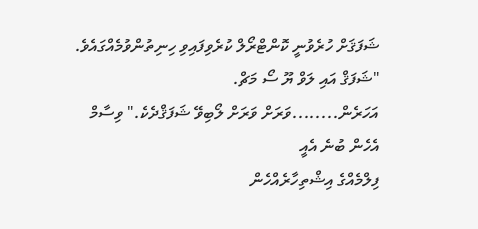ޝަފަޤަށް ހުރެވުނީ ކޮންޓްރޯލް ކުރެވިފައިވި ހިނިތުންވުމެއްގައެވެ.
"ޝަފަޤް އައި ލަވް ޔޫ ސޯ މަޗް.
އަހަރެން........ވަރަށް ވަރަށް ލޯބިވޭ ޝަފަޤްދެކެ." ވިސާމް އެހެން ބުނެ އެއީ
ފިލްމެއްގެ އިޝްތިހާރެއްހެން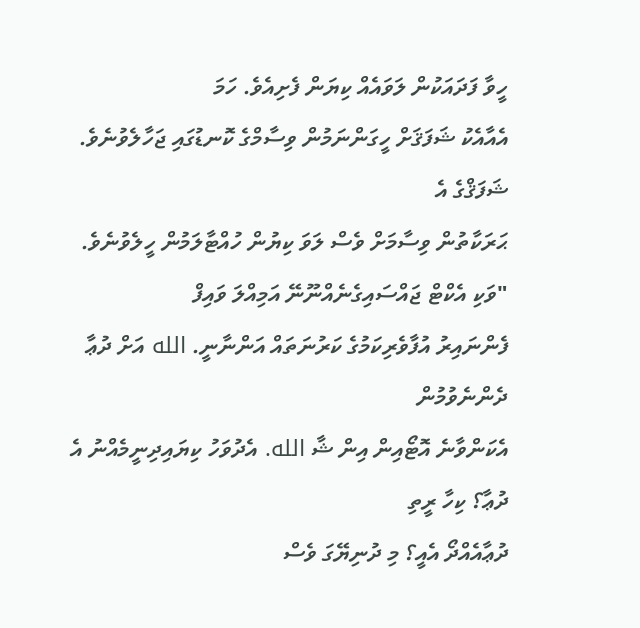ހީވާ ފަދައަކުން ލަވައެއް ކިޔަން ފެށިއެވެ. ހަމަ
އެއާއެކު ޝަފަޤަށް ހީގަންނަމުން ވިސާމްގެ ކޮނޑުގައި ޖަހާލެވުނެވެ. ޝަފަޤްގެ އެ
ޙަރަކާތުން ވިސާމަށް ވެސް ލަވަ ކިޔުން ހުއްޓާލަމުން ހީލެވުނެވެ.
"ވަކި އެކްޓް ޖައްސައިގެނެއްނޫނޭ އަމިއްލަ ވައިފް
ފެންނައިރު އުފާވެރިކަމުގެ ކަރުނަތައް އަންނާނީ. الله އަށް ދުޢާ ދެންނެވުމުން
އެކަންވާނެ އޮޓޯއިން އިން ޝާ الله. އެދުވަހު ކިޔައިދިނީމެއްނު އެ ދުޢާ؟ ކިހާ ރީތި
ދުޢާއެއްދޯ އެއީ؟ މި ދުނިޔޭގަ ވެސް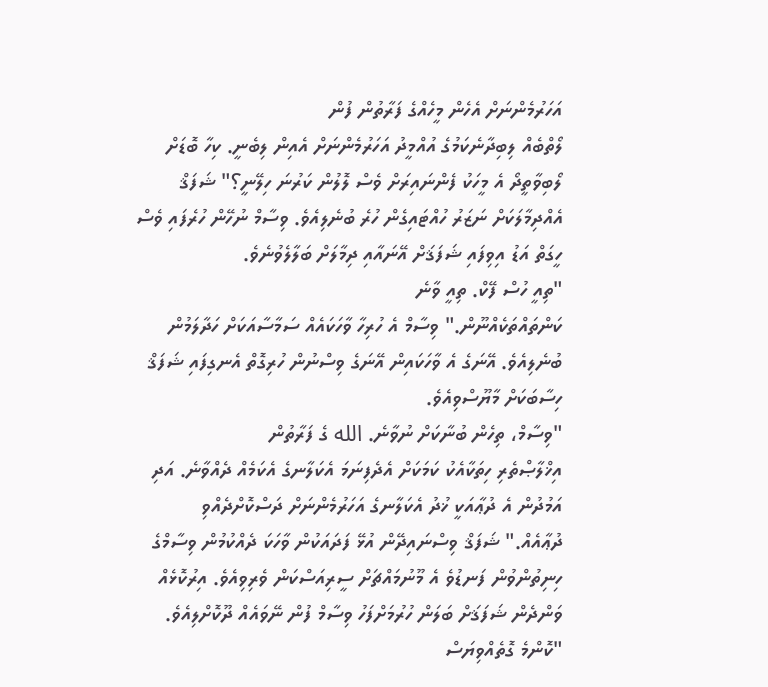އަހަރުމެންނަށް އެހެން މީހެއްގެ ފަރާތުން ފުން
ލޯތްބެއް ލިބިދާނެކަމުގެ އުއްމީދު އަހަރުމެންނަށް އެއިން ލިބެނީ. ކިހާ ބޮޑަށް
ލޯބިވާތީދޯ އެ މީހަކު ފެންނައިރަށް ވެސް ލޮލުން ކަރުނަ ހިލޭނީ؟" ޝަފަޤް
އެއްދިމާލަކަށް ނަޒަރު ހުއްޓައިގެން ހުރެ ބުނެލިއެވެ. ވިސާމް ނުހޭން ހުރެފައި ވެސް
ހީގަތް އަޑު އިވިފައި ޝަފަޤަށް އޭނައާއި ދިމާލަށް ބަލާލެވުނެވެ.
"ތިއީ ހުސް ފޭކް. ތިއީ ވާނެ
ކަންތައްތަކެއްނޫން." ވިސާމް އެ ހުރިހާ ވާހަކައެއް ސަމާސާއަކަށް ހަދާލަމުން
ބުނެލިއެވެ. އޭނަގެ އެ ވާހަކައިން އޭނަގެ ވިސްނުން ހުރިގޮތް އެނގިފައި ޝަފަޤް
ހިސާބަކަށް މާޔޫސްވިއެވެ.
"ވިސާމް، ތިހެން ބުނާކަށް ނުވާނެ. الله ގެ ފަރާތުން
އިޚްލާޞްތެރި ހިތަކާއެކު ކަމަކަށް އެދެފިނަމަ އެކަލާނގެ އެކަމެއް ދެއްވާނެ. އަދި
އަމުދުން އެ ދުޢާއަކީ ޚުދު އެކަލާނގެ އަހަރުމެންނަށް ދަސްކޮށްދެއްވި
ދުޢާއެއް." ޝަފަޤް ވިސްނައިދޭން އުޅޭ ފަދައަކުން ވާހަކަ ދެއްކުމުން ވިސާމްގެ
ހިނިތުންވުން ފަނޑުވެ އެ މޫނުމައްޗަށް ސީރިއަސްކަން ވެރިވިއެވެ. އިރުކޮޅެއް
ވަންދެން ޝަފަޤަށް ބަލަން ހުރުމަށްފަހު ވިސާމް ފުން ނޭވައެއް ދޫކޮށްލިއެވެ.
"ކޮންމެ ގޮތެއްވިޔަސް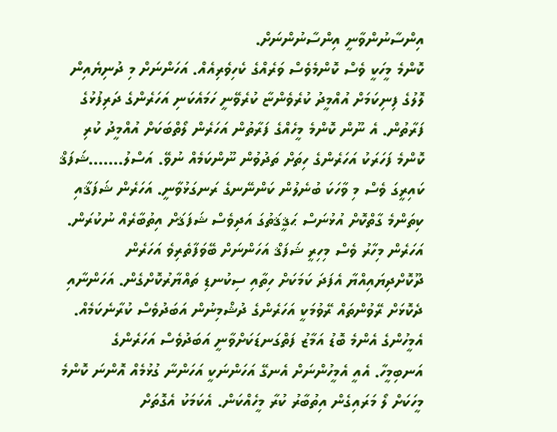އިންސާނުންވާނީ އިންސާނުންނަށް.
ކޮންމެ މީހަކީ ވެސް ކޮންމެވެސް ވަރެއްގެ ކެހިވެރިއެއް. އަހަންނަށް މި ދުނިޔެއިން
ލޮލުގެ ފިނިކަމަށް އުއްމީދު ކުރެވެންޏާ ކުރެވޭނީ ހަމައެކަނި އަހަރެންގެ ދަރިފުޅުގެ
ފަރާތުން. އެ ނޫން ކޮންމެ މީހެއްގެ ފަރާތުން އަހަރެން ލޯތްބަކަށް އުއްމީދު ކުރި
ކޮންމެ ފަހަރަކު އަހަރެންގެ ހިތަށް ތަދުވުން ނޫންކަމެއް ނުވޭ. އަސްލު.......ޝަފަޤް
ކައިރީގަ ވެސް މި ވާހަކަ ބުނެލުން ކަންނޭނގެ ރަނގަޅުވާނީ. އަހަރެން ޝަފަޤާއި
ކިތަންމެ ގާތްކޮށް އުޅުނަސް ޙަޤީޤަތުގަ އަދިވެސް ޝަފަޤަށް އިތުބާރެއް ނުކުރަން.
އަހަރެން މިހާރު ވެސް މިހިރީ ޝަފަޤް އަހަންނަށް ބޭވަފާތެރިވެ އަހަރެން
ދޫކޮށްދިޔައިއްޔާ އެފަދަ ކަމަކަށް ހިތާއި ސިކުނޑި ތައްޔާރުކޮށްގެން. އަހަންނާއި
ދެކޮޅަށް ރޭވުންތައް ރޭވުމަކީ އަހަރެންގެ ދުޝްމިނުން އަބަދުވެސް ކުރާނެކަމެއް.
އެމީހުންގެ އެންމެ ބޮޑު އަމާޒު ފަތްގަނޑަކަށްވާނީ އަބަދުވެސް އަހަރެންގެ
އަނބިމީހާ. އެއީ އެމީހުންނަށް އެނގޭ އަހަންނަކީ އަހަންނާ ގުޅުމެއް އޮންނަ ކޮންމެ
މީހަކަށް ލޯ މަރައިގެން އިތުބާރު ކުރާ މީހެއްކަން. އެކަމަކު އެގޮތަށް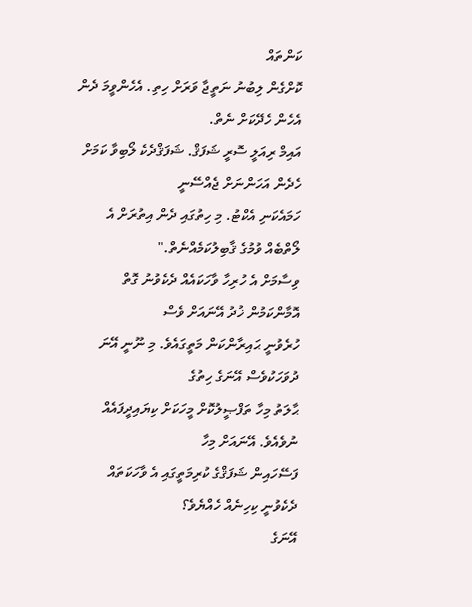ކަންތައް
ކޮށްގެން ލިބުނު ނަތީޖާ ވަރަށް ހިތި. އެހެންވީމަ ދެން އެހެން ހެދޭކަށް ނެތް.
އައިމް ރިއަލީ ސޮރީ ޝަފަޤް. ޝަފަޤްދެކެ ލޯބިވާ ކަމަށް ހެދެން އަހަންނަށް ޖެއްސޭނީ
ހަމައެކަނި އެކްޓު. މި ހިތުގައި ދެން އިތުރަށް އެ ލޯތްބެއް ވުމުގެ ޤާބިލުކަމެއްނެތް."
ވިސާމަށް އެ ހުރިހާ ވާހަކައެއް ދެކެވުނު ގޮތް އޮމާންކަމުން ޚުދު އޭނައަށް ވެސް
ހުރެވުނީ ޙައިރާންކަން މަތީގައެވެ. މި ނޫނީ އޭނަ ދުވަހަކުވެސް އޭނަގެ ހިތުގެ
ޙާލަތު މިހާ ތަފްޞީލުކޮށް މީހަކަށް ކިޔައިދީފައެއް ނުވެއެވެ. އޭނައަށް މިހާ
ފަސޭހައިން ޝަފަޤްގެ ކުރިމަތީގައި އެ ވާހަކަތައް ދެކެވުނީ ކިހިނެއް ހެއްޔެވެ؟
އޭނަގެ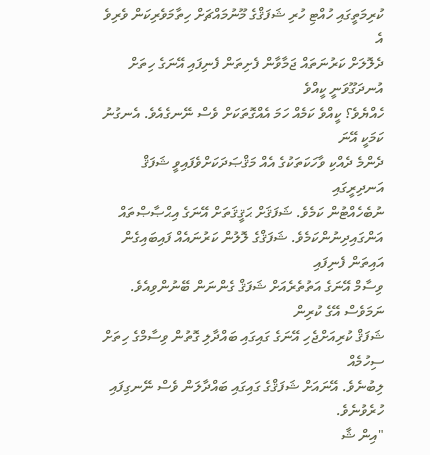ކުރިމަތީގައި ހުއްޓި ހުރި ޝަފަޤްގެ މޫނުމައްޗަށް ހިތާމަވެރިކަން ވެރިވެ އެ
ދެލޮލަށް ކަރުނަތައް ޖަމާވާން ފެށިތަން ފެނިފައި އޭނަގެ ހިތަށް އުނދަގޫވަނީ ކީއްވެ
ހެއްޔެވެ؟ ކީއްވެ ކަމެއް ހަމަ އެއްގޮތަކަށް ވެސް ނޭނގެއެވެ. އެނގުނު ކަމަކީ އޭނަ
ދެންމެ ދެއްކި ވާހަކަތަކުގެ އެއް މަޤްޞަދަކަށްވެފައިވީ ޝަފަޤް އަނދިރީގައި
ނުބެހެއްޓުން ކަމެވެ. ޝަފަޤަށް ޙަޤީޤަތަށް އޭނަގެ އިޙްޞާޞްތައް
އަންގައިދިނުންކަމެވެ. ޝަފަޤްގެ ލޮލުން ކަރުނައެއް ފައިބައިގެން އައިތަން ފެނިފައި
ވިސާމް އޭނަގެ އަތުތެރެއަށް ޝަފަޤް ގެންނަން ބޭނުންވިއެވެ. ނަމަވެސް އޭގެ ކުރިން
ޝަފަޤް ކުރިއަށްޖެހި އޭނަގެ ގައިގައި ބައްދާލި ގޮތުން ވިސާމްގެ ހިތަށް ސިހުމެއް
ލިބުނެވެ. އޭނައަށް ޝަފަޤްގެ ގައިގައި ބައްދާލަން ވެސް ނޭނގިފައި ހުރެވުނެވެ.
"އިން ޝާ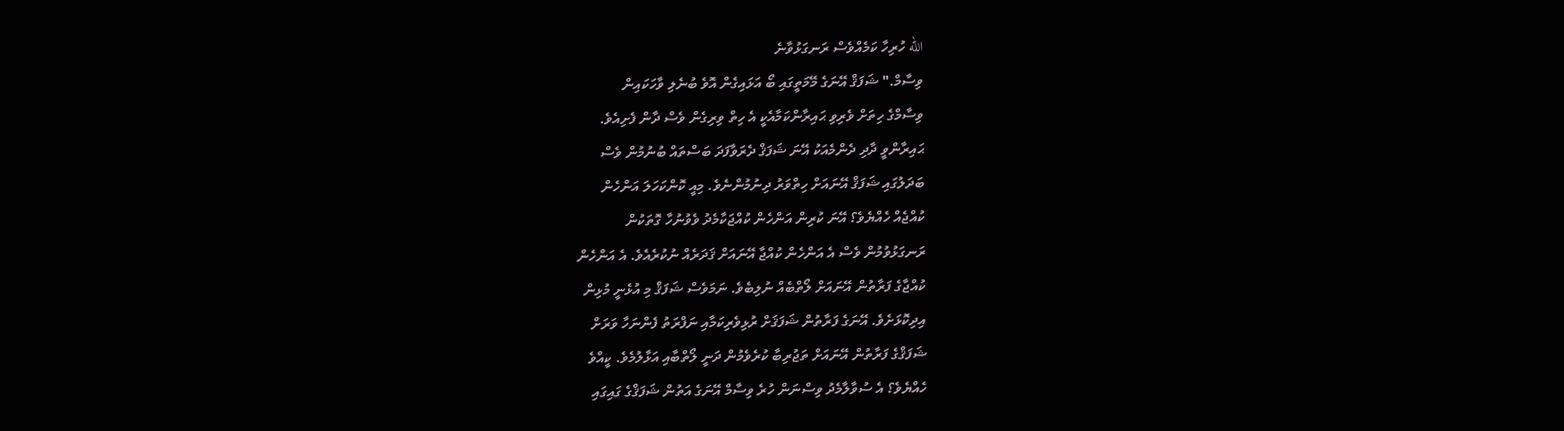الله ހުރިހާ ކަމެއްވެސް ރަނގަޅުވާނެ
ވިސާމް." ޝަފަޤް އޭނަގެ މޭމަތީގައި ބޯ އަޅައިގެން އޮވެ ބުނެލި ވާހަކައިން
ވިސާމްގެ ހިތަށް ވެރިވި ޙައިރާންކަމާއެކީ އެ ހިތް ވިރިގެން ވެސް ދާން ފެށިއެވެ.
ޙައިރާންވީ ދާދި ދެންމެއަކު އޭނަ ޝަފަޤް ދެރަވާފަދަ ބަސްތައް ބުނުމުން ވެސް
ބަދަލުގައި ޝަފަޤް އޭނައަށް ހިތްވަރު ދިނުމުންނެވެ. މިއީ ކޮންކަހަލަ އަންހެން
ކުއްޖެއް ހެއްޔެވެ؟ އޭނަ ކުރިން އަންހެން ކުއްޖަކާމެދު ވެވުނުހާ ގޮތަކުން
ރަނގަޅުވުމުން ވެސް އެ އަންހެން ކުއްޖާ އޭނައަށް ޤަދަރެއް ނުކުރެއެވެ. އެ އަންހެން
ކުއްޖާގެ ފަރާތުން އޭނައަށް ލޯތްބެއް ނުލިބެވެ. ނަމަވެސް ޝަފަޤް މި އުޅެނީ މުޅިން
އިދިކޮޅަށެވެ. އޭނަގެ ފަރާތުން ޝަފަޤަށް ރުޅިވެރިކަމާއި ނަފްރަތު ފެންނަހާ ވަރަށް
ޝަފަޤްގެ ފަރާތުން އޭނައަށް ތަޖުރިބާ ކުރެވެމުން ދަނީ ލޯތްބާއި އަޅާލުމެވެ. ކީއްވެ
ހެއްޔެވެ؟ އެ ސުވާލާމެދު ވިސްނަން ހުރެ ވިސާމް އޭނަގެ އަތުން ޝަފަޤްގެ ގައިގައި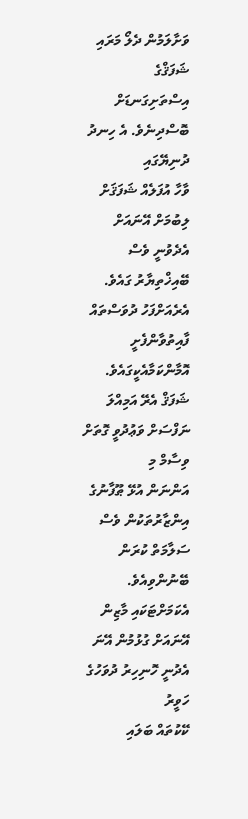ވަށާލަމުން ދެލޯ މަރައި ޝަފަޤްގެ އިސްތަށިގަނޑަށް ބޮސްދިނެވެ. އެ ހިނދު ދުނިޔޭގައި
ވާހާ އުފަލެއް ޝަފަޤަށް ލިބުމަށް އޭނައަށް އެދެވުނީ ވެސް ބޭއިޚްތިޔާރު ގައެވެ.
އެރެއަށްފަހު ދުވަސްތައް ފާއިތުވާންފެށީ
އޮމާންކަމާއެކީގައެވެ. ޝަފަޤް އެރޭ އަމިއްލަ ނަފްސަށް ވަޢުދުވީ ގޮތަށް ވިސާމް މި
އަންނަން އުޅޭ ޠޫފާނުގެ އިންޒާރުތަކުން ވެސް ސަލާމަތް ކުރަން ބޭނުންވިއެވެ.
އެކަމަށްޓަކައި މާޒިން އޭނައަށް ގުޅުމުން އޭނަ އެދުނީ ހޮނިހިރު ދުވަހުގެ ހަވީރު
ކޭކުތައް ބަލައި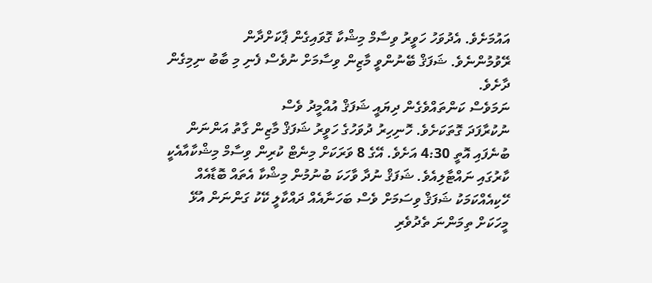އައުމަށެވެ. އެދުވަހު ހަވީރު ވިސާމް މިޝްކާ ގޮވައިގެން ޕާކަށްދާން
ރޭވުމުންނެވެ. ޝަފަޤް ބޭނުންވީ މާޒިން ވިސާމަށް ނުވެސް ފެނި މި ބާބު ނިމިގެން
ދާށެވެ.
ނަމަވެސް ކަންތައްވެގެން ދިޔައީ ޝަފަޤް އުއްމީދު ވެސް
ނުކުރާފަދަ ގޮތަކަށެވެ. ހޮނިހިރު ދުވަހުގެ ހަވީރު ޝަފަޤް މާޒިން ގާތު އަންނަން
ބުނެފައި އޮތީ 4:30 އަށެވެ. އޭގެ 8 ވަރަކަށް މިނެޓް ކުރިން ވިސާމް މިޝްކާއާއެކީ
ކާރުގައި ނައްޓާލިއެވެ. ޝަފަޤް ނުދާ ވާހަކަ ބުނުމުން މިޝްކާ އެތައް ބޮޑާއެއް
ހޭކިއެއްކަމަކު ޝަފަޤް ވިސަމަށް ވެސް ބަހަނާއެއް ދައްކާލީ ކޭކު ގަންނަން އުޅޭ
މީހަކަށް ތިމަންނަ ތެދުވެރި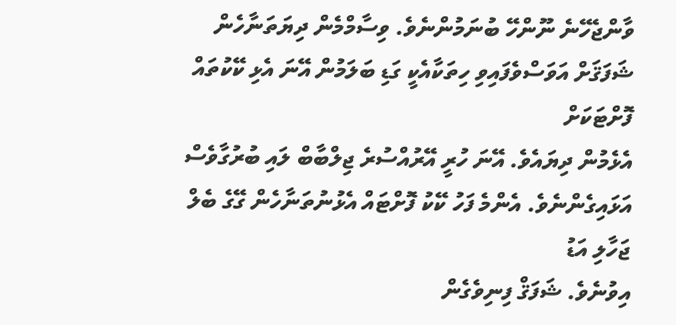ވާންޖެހޭނެ ނޫންހޭ ބުނަމުންނެވެ. ވިސާމްމެން ދިޔަތަނާހެން
ޝަފަޤަށް އަވަސްވެފައިވި ހިތަކާއެކީ ގަޑި ބަލަމުން އޭނަ އެޅި ކޭކުތައް ފޮށްޓަކަށް
އެޅެމުން ދިޔައެވެ. އޭނަ ހުރީ އޭރުއްސުރެ ޖިލްބާބް ލައި ބުރުގާވެސް
އަޅައިގެންނެވެ. އެންމެ ފަހު ކޭކު ފޮށްޓައް އެޅުނުތަނާހެން ގޭގެ ބެލް ޖަހާލި އަޑު
އިވުނެވެ. ޝަފަޤް ފިނިވެގެން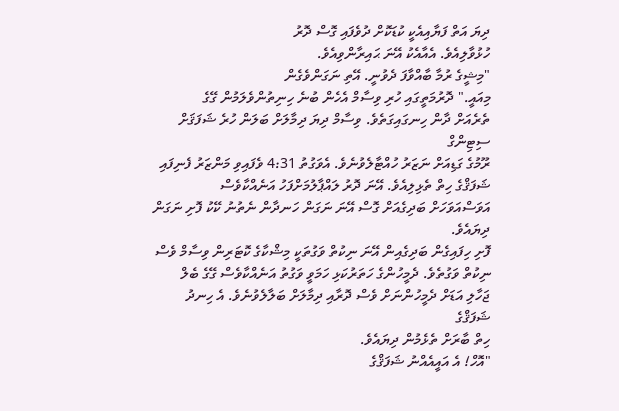ދިޔަ އަތް ފަޔާއިއެކީ ކުޑަކޮށް ދުވެފައި ގޮސް ދޮރު
ހުޅުވާލިއެވެ. އެއާއެކު އޭނަ ޙައިރާންވިއެވެ.
"މިޝީގެ ރުމާ ބާއްވާފަ ދެވުނީ. އޭތި ނަގަންވެގެން
މިއައީ." ދޮރުމަތީގައި ހުރި ވިސާމް އެހެން ބުނެ ހިނިތުންވެލަމުން ގޭގެ
ތެރެއަށް ދާން ހިނގައިގަތެވެ. ވިސާމް ދިޔަ ދިމާލަށް ބަލަން ހުރެ ޝަފަޤަށް ސިޓިންގް
ރޫމުގެ ގަޑިއަށް ނަޒަރު ހުއްޓާލެވުނެވެ. އެވަގުތު 4:31 ވެފައިވި މަންޒަރު ފެނިފައި
ޝަފަޤްގެ ހިތް ތެޅިލިއެވެ. އޭނަ ދޮރު ލައްޕާލުމަށްފަހު އަނެއްކާވެސް
އަވަސްއަވަހަށް ބަދިގެއަށް ގޮސް އޭނަ ނަގަން ހަނދާން ނެތުނު ކޭކު ފޮށި ނަގަން ދިޔައެވެ.
ފޮށި ހިފައިގެން ބަދިގެއިން އޭނަ ނިކުތް ވަގުތަކީ މިޝްކާގެ ކޮޓަރިން ވިސާމް ވެސް
ނިކުތް ވަގުތެވެ. ދެމީހުންގެ ހަތަރުކަޅި ހަމަވީ ވަގުތު އަނެއްކާވެސް ގޭގެ ބެލް
ޖަހާލި އަޑަށް ދެމީހުންނަށް ވެސް ދޮރާއި ދިމާލަށް ބަލާލެވުނެވެ. އެ ހިނދު ޝަފަޤްގެ
ހިތް ބާރަށް ތެޅެމުން ދިޔައެވެ.
"އޮހް! އެ އައީއެއްނު ޝަފަޤްގެ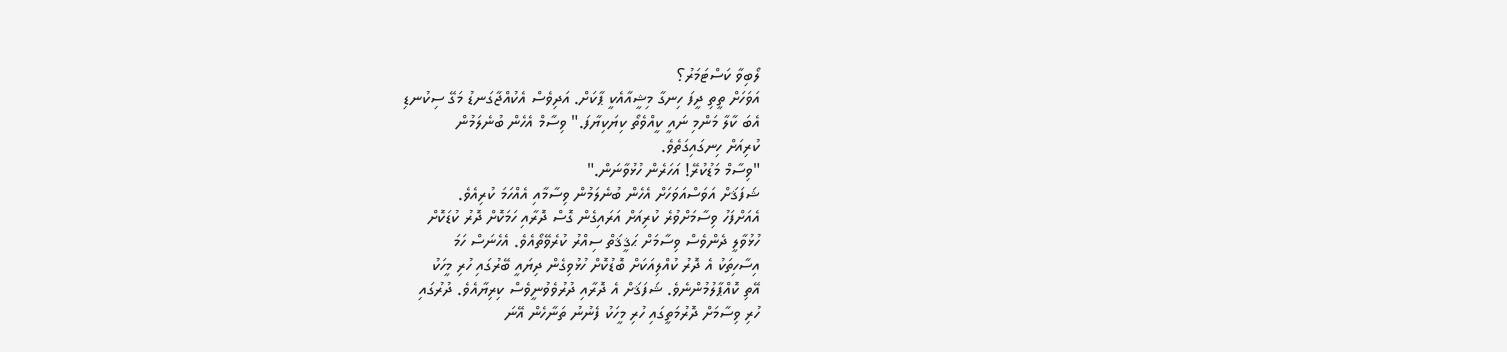ލޯބިވާ ކަސްޓަމަރު؟
އަވަހަށް ތީތި ދީފަ ހިނގާ މިޝީއާއެކީ ޕާކަށް. އަދިވެސް އެކުއްޖާގަނޑު މަގޭ ސިކުނޑި
އެބަ ކާލާ މަންމި ނައީ ކީއްވެތޯ ކިޔަކިޔާފަ." ވިސާމް އެހެން ބުނެލަމުން
ކުރިއަށް ހިނގައިގަތެވެ.
"ވިސާމް މަޑުކުރޭ! އަހަރެން ހުޅުވާނަން."
ޝަފަޤަށް އަވަސްއަވަހަށް އެހެން ބުނެލަމުން ވިސާމާއި އެއްހަމަ ކުރިއެވެ.
އެއަށްފަހު ވިސާމަށްވުރެ ކުރިއަށް އަރައިގެން ގޮސް ދޮރާއި ހަމަކޮށް ދޮރު ކުޑަކޮށް
ހުޅުވާލީ ދެންވެސް ވިސާމަށް ޙަޤީޤަތް ސިއްރު ކުރެވޭތޯއެވެ. އެހެނަސް ހަމަ
އިސާހިތަކު އެ ދޮރު ކުއްލިއަކަށް ބޮޑުކޮށް ހުޅުވިގެން ދިޔައީ ބޭރުގައި ހުރި މީހަކު
އޭތި ކޮއްޕާލުމުންނެވެ. ޝަފަޤަށް އެ ދޮރާއި ދުރުވެވުނީވެސް ކިރިޔާއެވެ. ދުރުގައި
ހުރި ވިސާމަށް ދޮރުމަތީގައި ހުރި މީހަކު ފެނުނު ތަނާހެން އޭނަ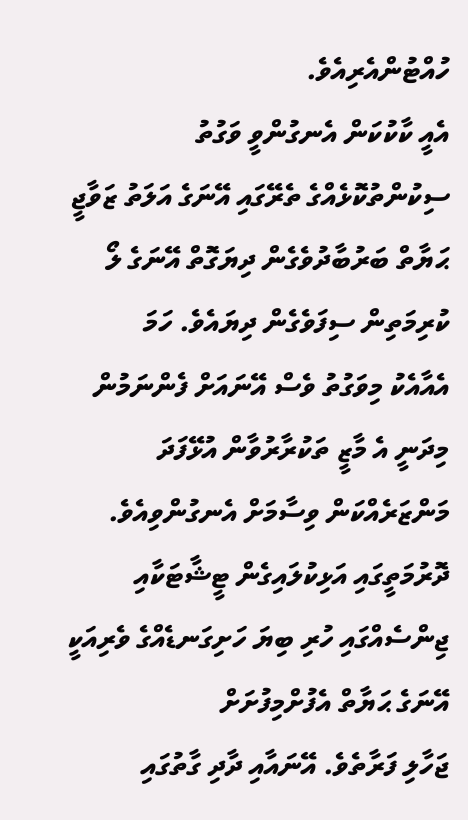ހުއްޓުންއެރިއެވެ.
އެއީ ކާކުކަން އެނގުންވީ ވަގުތު ސިކުންތުކޮޅެއްގެ ތެރޭގައި އޭނަގެ އަލަތު ޒަވާޖީ
ޙަޔާތް ބަރުބާދުވެގެން ދިޔަގޮތް އޭނަގެ ލޯ ކުރިމަތިން ސިފަވެގެން ދިޔައެވެ. ހަމަ
އެއާއެކު މިވަގުތު ވެސް އޭނައަށް ފެންނަމުން މިދަނީ އެ މާޒީ ތަކުރާރުވާން އުޅޭފަދަ
މަންޒަރެއްކަން ވިސާމަށް އެނގުންވިއެވެ. ދޮރުމަތީގައި އަޅިކުލައިގެން ޓީޝާޓަކާއި
ޖިންސެއްގައި ހުރި ބިޔަ ހަށިގަނޑެއްގެ ވެރިއަކީ އޭނަގެ ޙަޔާތް އެފުށްމިފުށަށް
ޖަހާލި ފަރާތެވެ. އޭނައާއި ދާދި ގާތުގައި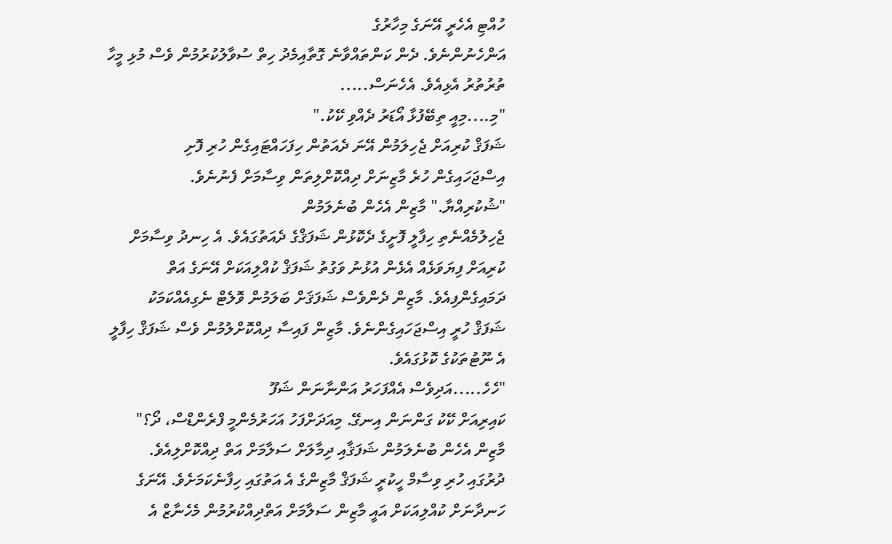ހުއްޓި އެހެރީ އޭނަގެ މިހާރުގެ
އަންހެނުންނެވެ. ދެން ކަންތައްވާނެ ގޮތާއިމެދު ހިތް ސުވާލުކުރުމުން ވެސް މުޅި މީހާ
ތުރުތުރު އެޅިއެވެ. އެހެނަސް.....
"މި....މިއީ ތިބޭފުޅާ އޯޑަރު ދެއްވި ކޭކު."
ޝަފަޤް ކުރިއަށް ޖެހިލަމުން އޭނަ ދެއަތުން ހިފަހައްޓައިގެން ހުރި ފޮށި
އިސްޖަހައިގެން ހުރެ މާޒިނަށް ދިއްކޮށްލިތަން ވިސާމަށް ފެނުނެވެ.
"ޝުކުރިއްޔާ." މާޒިން އެހެން ބުނެލަމުން
ޖެހިލުމެއްނެތި ހިފާލީ ފޮށީގެ ދެކޮޅުން ޝަފަޤްގެ ދެއަތުގައެވެ. އެ ހިނދު ވިސާމަށް
ކުރިއަށް ފިޔަވަޅެއް އެޅެން އުޅުނު ވަގުތު ޝަފަޤް ކުއްލިއަކަށް އޭނަގެ އަތް
ދަމައިގެންފިއެވެ. މާޒިން ދެންވެސް ޝަފަޤަށް ބަލަމުން ވޮލެޓް ނެގިއެއްކަމަކު
ޝަފަޤް ހުރީ އިސްޖަހައިގެންނެވެ. މާޒިން ފައިސާ ދިއްކޮށްލުމުން ވެސް ޝަފަޤް ހިފާލީ
އެ ނޫޓުތަކުގެ ކޮޅުގައެވެ.
"ހެހެ.....އަދިވެސް އެއްފަހަރު އަންނާނަން ޝަފޫ
ކައިރިއަށް ކޭކު ގަންނަން އިނގޭ. މިއަދަށްފަހު އަހަރުމެންމީ ފްރެންޑްސް، ދޯ؟"
މާޒިން އެހެން ބުނެލަމުން ޝަފަޤާއި ދިމާލަށް ސަލާމަށް އަތް ދިއްކޮށްލިއެވެ.
ދުރުގައި ހުރި ވިސާމް ހީކުރީ ޝަފަޤް މާޒިންގެ އެ އަތުގައި ހިފާނެކަމަށެވެ. އޭނަގެ
ހަނދާނަށް ކުއްލިއަކަށް އައީ މާޒިން ސަލާމަށް އަތްދިއްކުރުމުން މެހެނާޒް އެ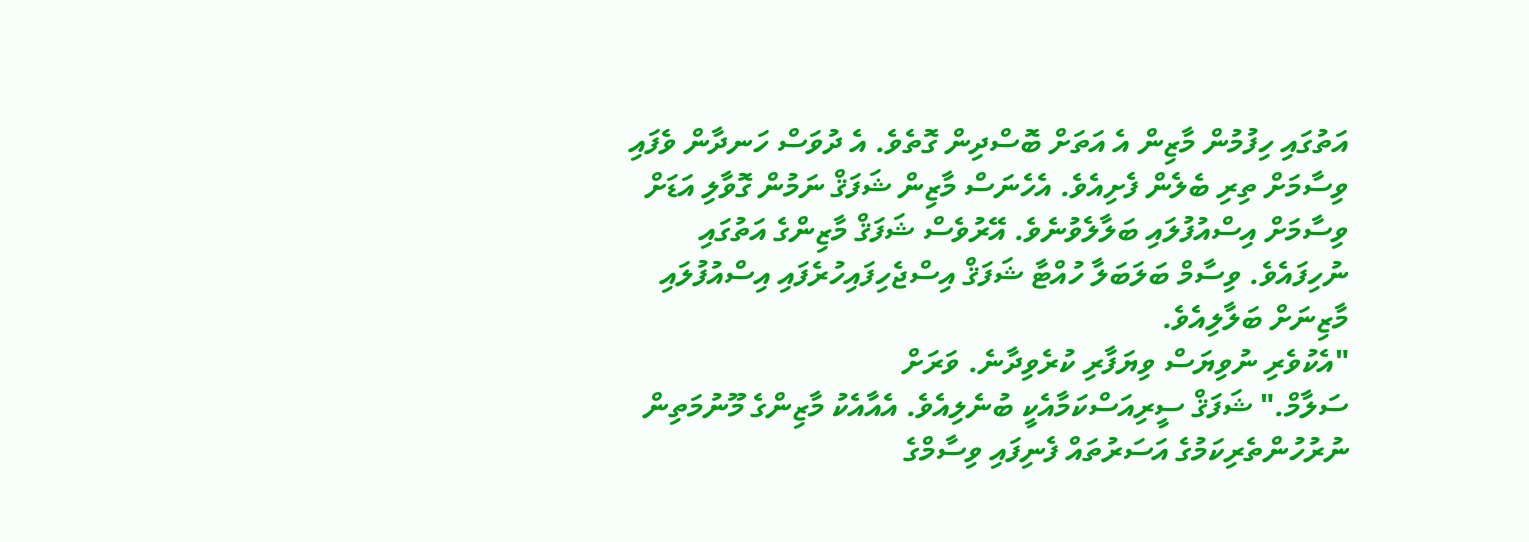އަތުގައި ހިފުމުން މާޒިން އެ އަތަށް ބޮސްދިން ގޮތެވެ. އެ ދުވަސް ހަނދާން ވެފައި
ވިސާމަށް ތިރި ބެލެން ފެށިއެވެ. އެހެނަސް މާޒިން ޝަފަޤް ނަމުން ގޮވާލި އަޑަށް
ވިސާމަށް އިސްއުފުލައި ބަލާލެވުނެވެ. އޭރުވެސް ޝަފަޤް މާޒިންގެ އަތުގައި
ނުހިފައެވެ. ވިސާމް ބަލަބަލާ ހުއްޓާ ޝަފަޤް އިސްޖެހިފައިހުރެފައި އިސްއުފުލައި
މާޒިނަށް ބަލާލިއެވެ.
"އެކުވެރި ނުވިޔަސް ވިޔަފާރި ކުރެވިދާނެ. ވަރަށް
ސަލާމް." ޝަފަޤް ސީރިއަސްކަމާއެކީ ބުނެލިއެވެ. އެއާއެކު މާޒިންގެ މޫނުމަތިން
ނުރުހުންތެރިކަމުގެ އަސަރުތައް ފެނިފައި ވިސާމްގެ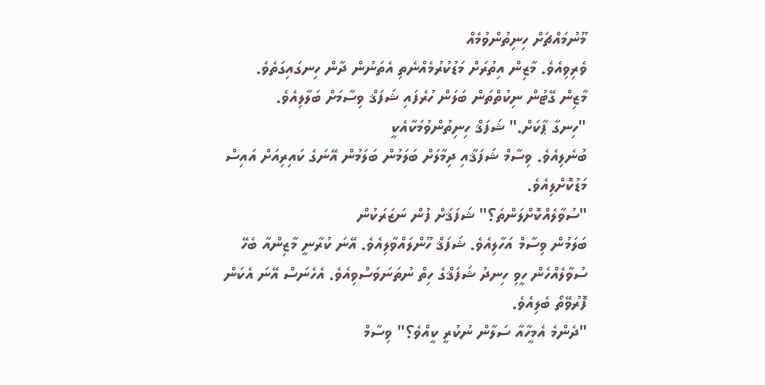މޫނުމައްޗަށް ހިނިތުންވުމެއް
ވެރިވިއެވެ. މާޒިން އިތުރަށް މަޑުކުރުމެއްނެތި އެތަނުން ދާން ހިނގައިގަތެވެ.
މާޒިން ގޭޓުން ނިކުތްތަން ބަލަން ހުރެފައި ޝަފަޤް ވިސާމަށް ބަލާލިއެވެ.
"ހިނގާ ޕާކަށް." ޝަފަޤް ހިނިތުންވުމަކާއެކީ
ބުނެލިއެވެ. ވިސާމް ޝަފަޤާއި ދިމާލަށް ބަލަމުން ބަލަމުން އޭނަގެ ކައިރިއަށް އައިސް
މަޑުކޮށްލިއެވެ.
"ސުވާލެއްކޮށްލަންތަ؟" ޝަފަޤަށް ފުން ނަޒަރަކުން
ބަލަމުން ވިސާމް އަހާލިއެވެ. ޝަފަޤް ހޫންލައްވާލިއެވެ. އޭނަ ކުރާނީ މާޒިންއާ ބެހޭ
ސުވާލެއްހެން ހީވި ހިނދު ޝަފަޤްގެ ހިތް ނުތަނަވަސްވިއެވެ. އެހެނަސް އޭނަ އެކަން
ފޮރުވޭތޯ ބެލިއެވެ.
"ދެންމެ އެމީހާއާ ސަލާން ނުކުރީ ކީއްވެ؟" ވިސާމް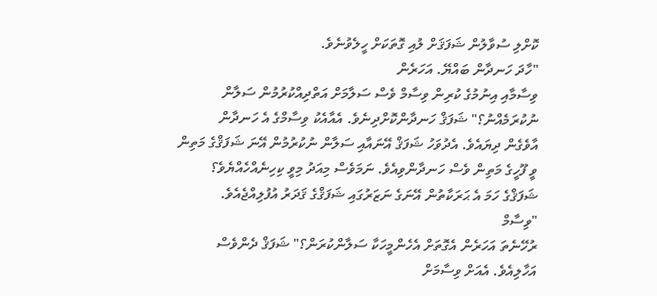ކޮށްލި ސުވާލުން ޝަފަޤަށް ލުއި ގޮތަކަށް ހީލެވުނެވެ.
"ހާދަ ހަނދާން ބައްޔޭ. އަހަރެން
ވިސާމާއި އިނުމުގެ ކުރިން ވިސާމް ވެސް ސަލާމަށް އަތްދިއްކުރުމުން ސަލާން
ނުކުރަމެއްނު؟" ޝަފަޤް ހަނދާންކޮށްދިނެވެ. އެއާއެކު ވިސާމްގެ އެ ހަނދާން
އާވެގެން ދިޔައެވެ. އެދުވަހު ޝަފަޤް އޭނައާއި ސަލާން ނުކުރުމުން އޭނަ ޝަފަޤްގެ މަތިން
ވީ ފޫހީގެ މަތިން ވެސް ހަނދާންވިއެވެ. ނަމަވެސް މިއަދު މިވީ ކިހިނެއްހެއްޔެވެ؟
ޝަފަޤްގެ ހަމަ އެ ޙަރަކާތުން އޭނަގެ ނަޒަރުގައި ޝަފަޤްގެ ޤަދަރު އުފުލިއްޖެއެވެ.
"ވިސާމް
ރުހޭނެތަ އަހަރެން އެގޮތަށް އެހެންމީހަކާ ސަލާންކުރަން؟" ޝަފަޤް ދެންވެސް
އަހާލިއެވެ. އެއަށް ވިސާމަށް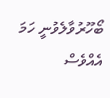ބޯހޫރުވާލެވުނީ ހަމަ އެއްވެސް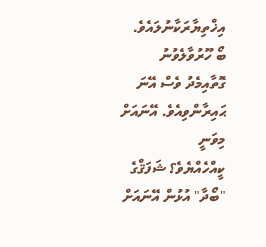އިޚްތިޔާރަކާނުލައެވެ.
ބޯ ހޫރުވާލެވުނު ގޮތާއިމެދު ވެސް އޭނަ ޙައިރާންވިއެވެ. އޭނައަށް މިވަނީ
ކީއްހެއްޔެވެ؟ ޝަފަޤްގެ "ބޯދާ" އުޅުން އޭނައަށް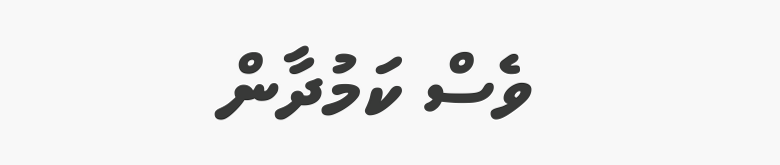ވެސް ކަމުދާން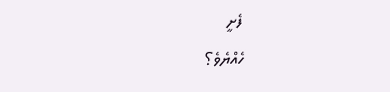ފެށީ
ހެއްޔެވެ؟